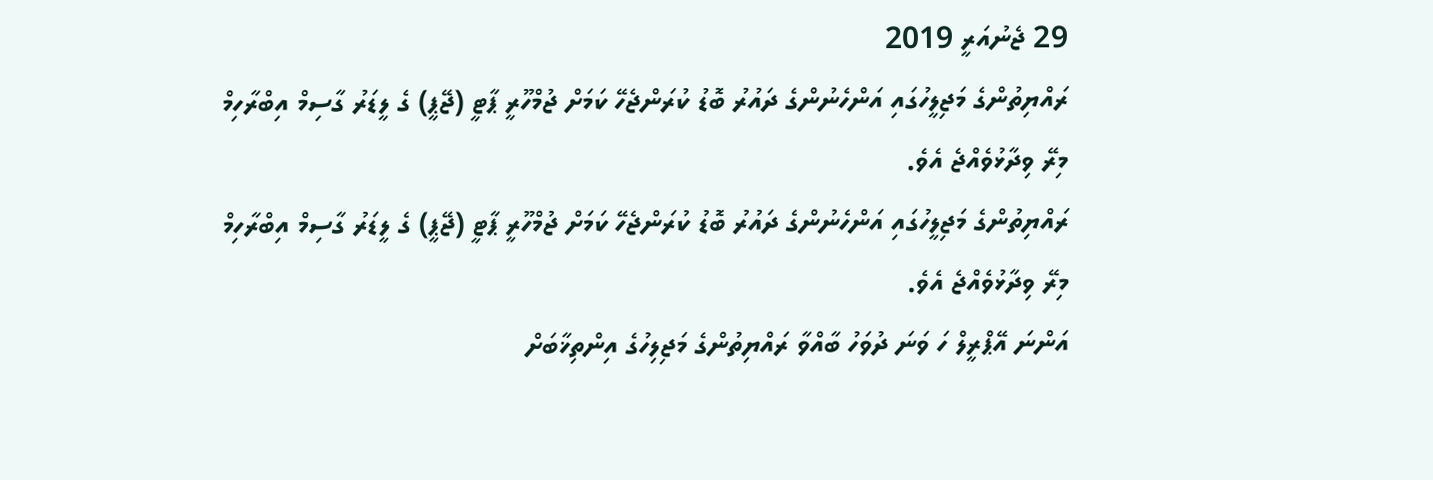29 ޖެނުއަރީ 2019
ރައްޔިތުންގެ މަޖިލީހުގައި އަންހެނުންގެ ދައުރު ބޮޑު ކުރަންޖެހޭ ކަމަށް ޖުމްހޫރީ ޕާޓީ (ޖޭޕީ) ގެ ލީޑަރު ގާސިމް އިބްރާހިމް މިރޭ ވިދާޅުވެއްޖެ އެވެ.
ރައްޔިތުންގެ މަޖިލީހުގައި އަންހެނުންގެ ދައުރު ބޮޑު ކުރަންޖެހޭ ކަމަށް ޖުމްހޫރީ ޕާޓީ (ޖޭޕީ) ގެ ލީޑަރު ގާސިމް އިބްރާހިމް މިރޭ ވިދާޅުވެއްޖެ އެވެ.
އަންނަ އޭޕްރީލް ހަ ވަނަ ދުވަހު ބާއްވާ ރައްޔިތުންގެ މަޖިލިހުގެ އިންތިޚާބަށް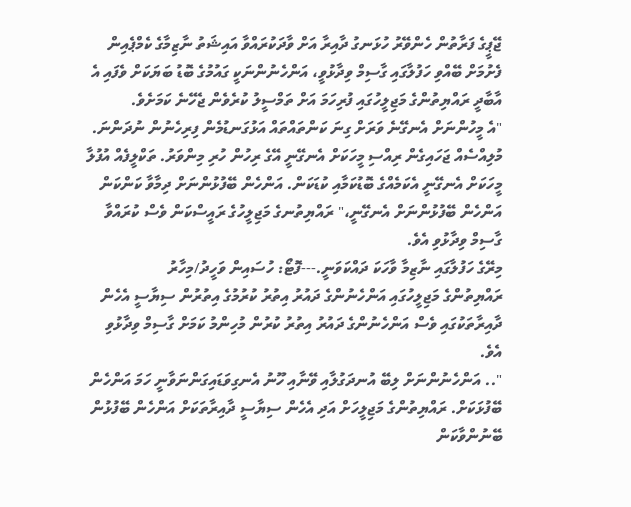ޖޭޕީގެ ފަރާތުން ހެންވޭރު ހުޅަނގު ދާއިރާ އަށް ވާދަކުރައްވާ އައިޝަތު ނާޒިމާގެ ކެމްޕެއިން ފެށުމަށް ބޭއްވި ހަފުލާގައި ގާސިމް ވިދާޅުވީ، އަންހެނުންނަކީ ގައުމުގެ ބޮޑު ބަޔަކަށް ވެފައި އެ އާބާދީ ރައްޔިތުންގެ މަޖިލީހުގައި ފުރިހަމަ އަށް ތަމްސީލު ކުރެވެން ޖެހޭނެ ކަމަށެވެ.
"އެ މީހުންނަށް އެނގޭނެ ވަރަށް ގިނަ ކަންތައްތައް އަޅުގަނޑުމެން ފިރިހެނުން ނުދަންނަ. މުލިއްސެއް ޖަހައިގެން ރިއްސި މީހަކަށް އެނގޭނީ އޭގެ ރިހުން ހުރި މިންވަރު. ތަކްލީފެއް އުފުލާ މީހަކަށް އެނގޭނީ އެކަމެއްގެ ބޮޑުކަމާއި ކުޑަކަން. އަންހެން ބޭފުޅުންނަށް ދިމާވާ ކަންކަން އަންހެން ބޭފުޅުންނަށް އެނގޭނީ،" ރައްޔިތުނގެ މަޖިލީހުގެ ރައީސްކަން ވެސް ކުރައްވާ ގާސިމް ވިދާޅުވި އެވެ.
މިރޭގެ ހަފުލާގައި ނާޒިމާ ވާހަކަ ދައްކަވަނީ.---ފޮޓޯ: ހުސައިން ވަހީދު/މިހާރު
ރައްޔިތުންގެ މަޖިލީހުގައި އަންހެނުންގެ ދައުރު އިތުރު ކުރުމުގެ އިތުރުން ސިޔާސީ އެހެން ދާއިރާތަކުގައި ވެސް އަންހެނުންގެ ދައުރު އިތުރު ކުރުން މުހިންމު ކަމަށް ގާސިމް ވިދާޅުވި އެވެ.
".. އަންހެނުންނަށް ލިބޭ އުނދަގުލާއި ވޭނާއި ހޫނު އެނގިވަޑައިގަންނަވާނީ ހަމަ އަންހެން ބޭފުޅަކަށް. ރައްޔިތުންގެ މަޖިލީހަށް އަދި އެހެން ސިޔާސީ ދާއިރާތަކަށް އަންހެން ބޭފުޅުން ބޭނުންވާކަން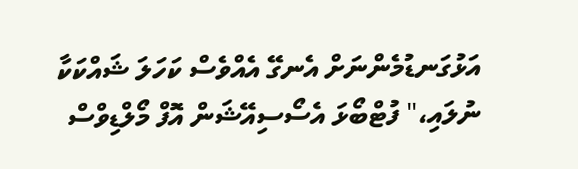އަޅުގަނޑުމެންނަށް އެނގޭ އެއްވެސް ކަހަލަ ޝައްކަކާ ނުލައި،" ފުޓްބޯޅަ އެސޯސިއޭޝަން އޮފް މޯލްޑިވްސް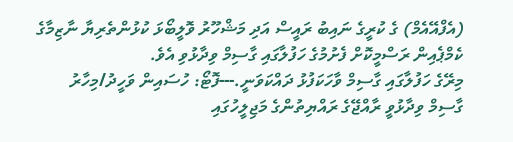(އެފްއޭއެމް) ގެ ކުރީގެ ނައިބު ރައީސް އަދި މަޝްހޫރު ވޮލީބޯޅަ ކުޅުންތެރިޔާ ނާޒިމާގެ ކެމްޕެއިން ރަސްމީކޮށް ފެށުމުގެ ހަފުލާގައި ގާސިމް ވިދާޅުވި އެވެ.
މިރޭގެ ހަފުލާގައި ގާސިމް ވާހަކަފުޅު ދައްކަވަނީ.---ފޮޓޯ: ހުސައިން ވަހީދު/މިހާރު
ގާސިމް ވިދާޅުވީ ރާއްޖޭގެ ރައްޔިތުންގެ މަޖިލީހުގައި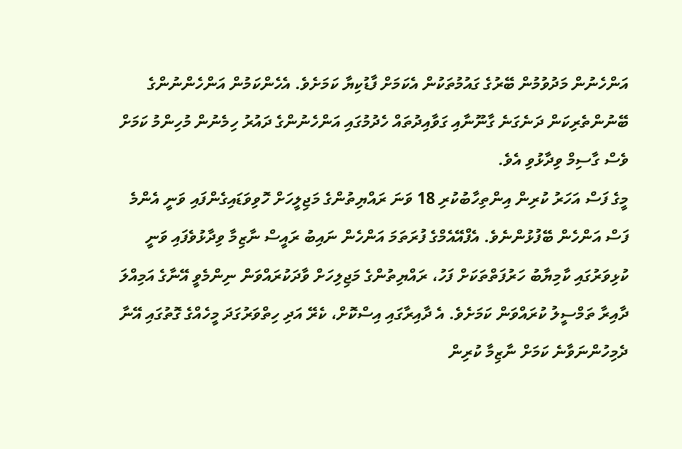އަންހެނުން މަދުވުމުން ބޭރުގެ ގައުމުތަކުން އެކަމަށް ފާޑުކިޔާ ކަމަށެވެ. އެހެންކަމުން އަންހެންނުންގެ ބޭނުންތެރިކަން ދަނެގަނެ ގާނޫނާއި ގަވާއިދުތައް ހެދުމުގައި އަންހެނުންގެ ދައުރު ހިމެނުން މުހިންމު ކަމަށް ވެސް ގާސިމް ވިދާޅުވި އެވެ.
މީގެ ފަސް އަހަރު ކުރިން އިންތިހާބުކުރި 18 ވަނަ ރައްޔިތުންގެ މަޖިލީހަށް ހޮވިވަޑައިގެންފައި ވަނީ އެންމެ ފަސް އަންހެން ބޭފުޅުންނެވެ. އެފްއޭއެމްގެ ފުރަތަމަ އަންހެން ނައިބު ރައީސް ނާޒިމާ ވިދާޅުވެފައި ވަނީ ކުޅިވަރުގައި ކާމިޔާބު ހަރުފަތްތަކަށް ފަހު، ރައްޔިތުންގެ މަޖިލިހަށް ވާދަކުރައްވަން ނިންމެވީ އޭނާގެ އަމިއްލަ ދާއިރާ ތަމްސީލު ކުރައްވަން ކަމަށެވެ. އެ ދާއިރާގައި އިސްކޮށް، ކެރޭ އަދި ހިތްވަރުގަދަ މީހެއްގެ ގޮތުގައި އޭނާ ދެމިހުންނަވާނެ ކަމަށް ނާޒިމާ ކުރިން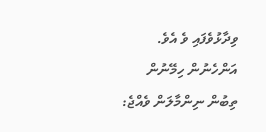ވިދާޅުވެފައި ވެ އެވެ.
އަންހެނުން ހިމޭނުން ތިބުން ނިންމާލަން ވެއްޖެ: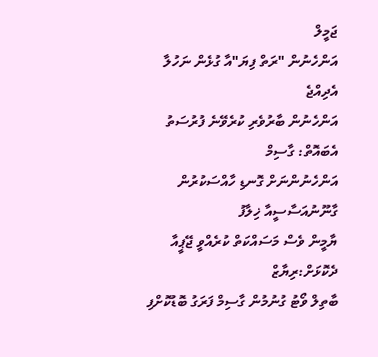ޖަމީލް
އަންހެނުން "ރަތް ފިޔަ"އާ ގުޅެން ނަހުލާ އެދިއްޖެ
އަންހެނުން ބާރުވެރި ކުރެވޭނެ ފުރުސަތު އެބައޮތް: ގާސިމް
އަންހެނުންނަށް ގޮނޑި ހާއްސަކުރުން ގާނޫނުއަސާސީއާ ޚިލާފު
ޔާމީން ވެސް މަސައްކަތް ކުރެއްވީ ޖޭޕީއާ ދެކޮޅަށް:ރިޔާޒް
ބާތިލް ވޯޓު ގުނުމުން ގާސިމް ފަރަގު ބޮޑުކޮށްފި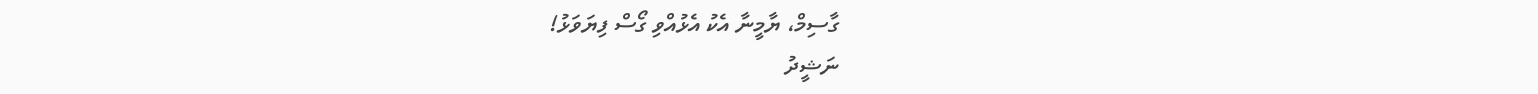ގާސިމް، ޔާމީނާ އެކު އެޅުއްވި ގޯސް ފިޔަވަޅު!
ނަޝީދު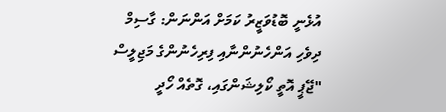އުޅެނީ ބޮޑުވަޒީރު ކަމަށް އަންނަން: ގާސިމް
ދިވެހި އަންހެނުންނާއި ފިރިހެނުންގެ މަޖިލީސް
"ޖޭޕީ އޮތީ ކޯލިޝަންގައި، ގޮތެއް ހޯދީ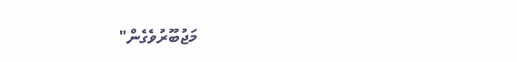މަޖުބޫރުވެގެން"